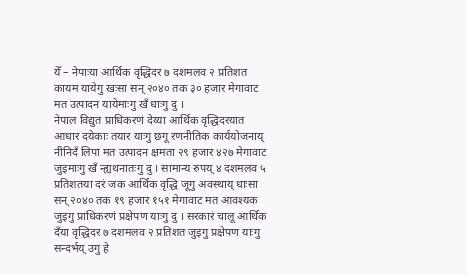येँ – नेपाःया आर्थिक वृद्धिदर ७ दशमलव २ प्रतिशत कायम यायेगु खःसा सन् २०४० तक ३० हजार मेगावाट मत उत्पादन यायेमाःगु खँ धाःगु दु ।
नेपाल विद्युत प्राधिकरणं देय्या आर्थिक वृद्धिदरयात आधार दयेकाः तयार याःगु छगू रणनीतिक कार्ययोजनाय् नीनिदँ लिपा मत उत्पादन क्षमता २९ हजार ४२७ मेगावाट जुइमाःगु खँ न्ह्यथनातःगु दु । सामान्य रुपय् ४ दशमलव ५ प्रतिशतया दरं जक आर्थिक वृद्धि जूगु अवस्थाय् धाःसा सन् २०४० तक १९ हजार १५१ मेगावाट मत आवश्यक जुइगु प्राधिकरणं प्रक्षेपण याःगु दु । सरकारं चालू आर्थिक दँया वृद्धिदर ७ दशमलव २ प्रतिशत जुइगु प्रक्षेपण याःगु सन्दर्भय् उगु हे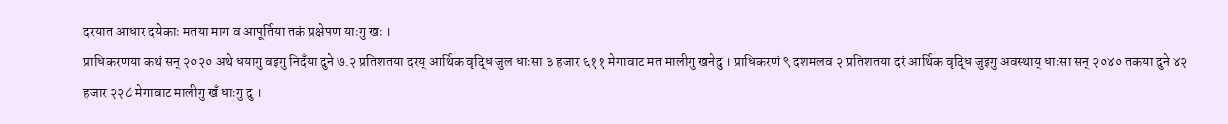दरयात आधार दयेकाः मतया माग व आपूर्तिया तकं प्रक्षेपण याःगु खः ।
प्राधिकरणया कथं सन् २०२० अथे धयागु वइगु निदँया दुने ७.२ प्रतिशतया दरय् आर्थिक वृद्धि जुल धाःसा ३ हजार ६११ मेगावाट मत मालीगु खनेदु । प्राधिकरणं ९ दशमलव २ प्रतिशतया दरं आर्थिक वृद्धि जुइगु अवस्थाय् धाःसा सन् २०४० तकया दुने ४२ हजार २२८ मेगावाट मालीगु खँ धाःगु दु ।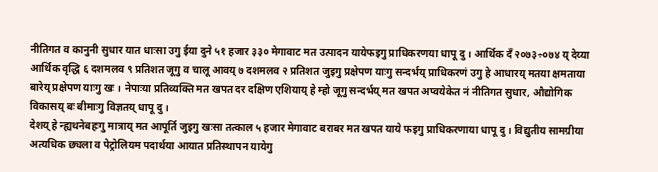नीतिगत व कानुनी सुधार यात धाःसा उगु ईया दुने ५१ हजार ३३० मेगावाट मत उत्पादन यायेफइगु प्राधिकरणया धापू दु । आर्थिक दँ २०७३÷०७४ य् देय्या आर्थिक वृद्धि ६ दशमलव ९ प्रतिशत जूगु व चालू आवय् ७ दशमलव २ प्रतिशत जुइगु प्रक्षेपण याःगु सन्दर्भय् प्राधिकरणं उगु हे आधारय् मतया क्षमताया बारेय् प्रक्षेपण याःगु खः । नेपाःया प्रतिव्यक्ति मत खपत दर दक्षिण एशियाय् हे म्हो जूगु सन्दर्भय् मत खपत अप्वयेकेत नं नीतिगत सुधार, औद्योगिक विकासय् बः बीमाःगु विज्ञतय् धापू दु ।
देशय् हे न्ह्यथनेबहःगु मात्राय् मत आपूर्ति जुइगु खःसा तत्काल ५ हजार मेगावाट बराबर मत खपत याये फइगु प्राधिकरणाया धापू दु । विद्युतीय सामग्रीया अत्यधिक छ्यला व पेट्रोलियम पदार्थया आयात प्रतिस्थापन यायेगु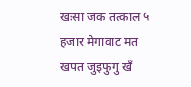खःसा जक तत्काल ५ हजार मेगावाट मत खपत जुइफुगु खँ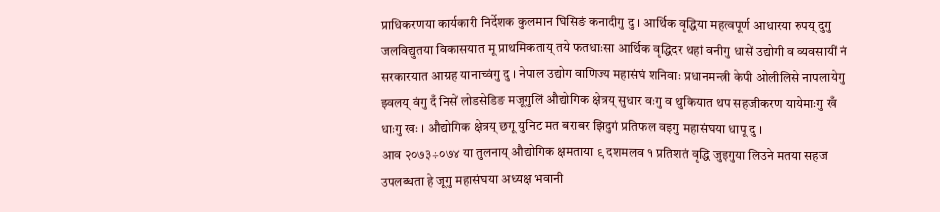प्राधिकरणया कार्यकारी निर्देशक कुलमान घिसिङं कनादीगु दु । आर्थिक वृद्धिया महत्वपूर्ण आधारया रुपय् दुगु जलविद्युतया विकासयात मू प्राथमिकताय् तये फतधाःसा आर्थिक वृद्धिदर थहां वनीगु धासें उद्योगी व व्यवसायीं नं सरकारयात आग्रह यानाच्वंगु दु । नेपाल उद्योग वाणिज्य महासंघं शनिवाः प्रधानमन्त्री केपी ओलीलिसे नापलायेगु झ्वलय् वंगु दँ निसें लोडसेडिङ मजूगुलिं औद्योगिक क्षेत्रय् सुधार वःगु व थुकियात थप सहजीकरण यायेमाःगु खँ धाःगु खः । औद्योगिक क्षेत्रय् छगू युनिट मत बराबर झिदुगं प्रतिफल वइगु महासंघया धापू दु ।
आव २०७३÷०७४ या तुलनाय् औद्योगिक क्षमताया ९ दशमलव १ प्रतिशतं वृद्धि जुइगुया लिउने मतया सहज उपलब्धता हे जूगु महासंघया अध्यक्ष भवानी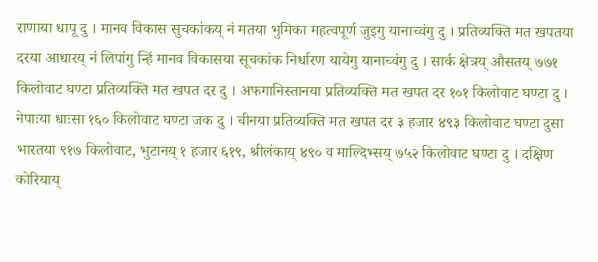राणाया धापू दु । मानव विकास सुचकांकय् नं मतया भुमिका महत्वपूर्ण जुइगु यानाच्वंगु दु । प्रतिव्यक्ति मत खपतया दरया आधारय् नं लिपांगु न्हिं मानव विकासया सूचकांक निर्धारण यायेगु यानाच्वंगु दु । सार्क क्षेत्रय् औसतय् ७७१ किलोवाट घण्टा प्रतिव्यक्ति मत खपत दर दु । अफगानिस्तानया प्रतिव्यक्ति मत खपत दर १०१ किलोवाट घण्टा दु । नेपाःया धाःसा १६० किलोवाट घण्टा जक दु । चीनया प्रतिव्यक्ति मत खपत दर ३ हजार ४९३ किलोवाट घण्टा दुसा भारतया ९१७ किलोवाट, भुटानय् १ हजार ६१९, श्रीलंकाय् ४९० व माल्दिभ्सय् ७५२ किलोवाट घण्टा दु । दक्षिण कोरियाय्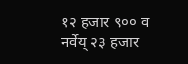१२ हजार ९०० व नर्वेय् २३ हजार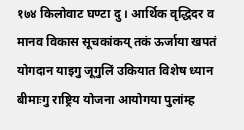१७४ किलोवाट घण्टा दु । आर्थिक वृद्धिदर व मानव विकास सूचकांकय् तकं ऊर्जाया खपतं योगदान याइगु जूगुलिं उकियात विशेष ध्यान बीमाःगु राष्ट्रिय योजना आयोगया पुलांम्ह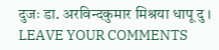दुजः डा. अरविन्दकुमार मिश्रया धापू दु ।
LEAVE YOUR COMMENTS